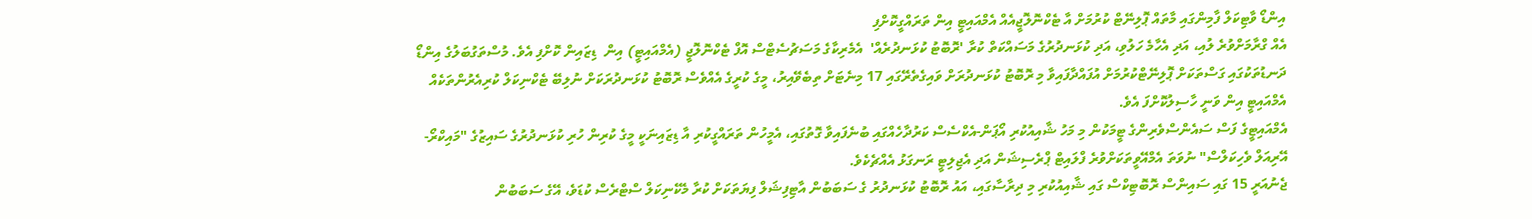އިންޑޯ ވާޓިކަލް ފާމިންގައި މާތައް ޕޮލިނޭޓް ކުރުމަށް އާ ޓެކްނޮލޮޖީއެއް އެމްއައިޓީ އިން ތަރައްގީކޮށްފި
އެއް ގްރާމަށްވުރެ ލުއި، އަދި އެހާމެ ހަލުވި، އަދި ކުޅަނދުރުގެ މަސައްކަތް ކުރާ 'ރޮބޮޓު ކުޅަނދުރެއް'  އެމެރިކާގެ މަސަޗުސެޓްސް އޮފް ޓެކްނޮލޮޖީ (އެމްއައިޓީ) އިން  ޑިޒައިން ކޮށްފި އެވެ. މުސްތަގުބަލުގެ އިންޑޯ ދަނޑުތަކުގައި ގަސްތަކަށް ޕޮލިނޭޓްކުރުމަށް އުފައްދާފައިވާ މި ރޮބޮޓު ކުޅަނދުރަށް ވައިގެތެރޭގައި 17 މިނެޓަށް ތިބެވޭއިރު، މީގެ ކުރީގެ އެއްވެސް ރޮބޮޓު ކުޅަނދުރަކަށް ނުލިބޭ ޓެކްނިކަލް ކުރިއެރުންތަކެއް އެމްއައިޓީ އިން ވަނީ ހާސިލުކޮށްފަ އެވެ.
އެމްއައިޓީގެ ފަސް ސައެންސްވެރިންގެ ޓީމަކުން މި މަހު ޝާއިއުކުރި އޯޕަން-އެކްސެސް ކަރުދާހެއްގައި ބުނެފައިވާ ގޮތުގައި، އެމީހުން ތަރައްގީކުރި އާ ޑިޒައިނަކީ މީގެ ކުރިން ހުރި ކުޅަނދުރުގެ ސައިޒުގެ "މައިކްރޯ-އޭރިއަލް ވެހިކަލްސް" ނުވަތަ އެމްއޭވީތަކަށްވުރެ ފްލައިޓް ޕްރެސިޝަން އަދި އެޖިލިޓީ ރަނގަޅު އެއްޗެކެވެ.
ޖެނުއަރީ 15 ގައި ސައިންސް ރޮބޮޓިކްސް ގައި ޝާއިއުކުރި މި ދިރާސާގައި، އައު ރޮބޮޓު ކުޅަނދުރު ގެ ސަބަބުން އާޓިފިޝަލް ފިޔަތަކަށް ކުރާ މެކޭނިކަލް ސްޓްރެސް ކުޑަވެ، އޭގެ ސަބަބުން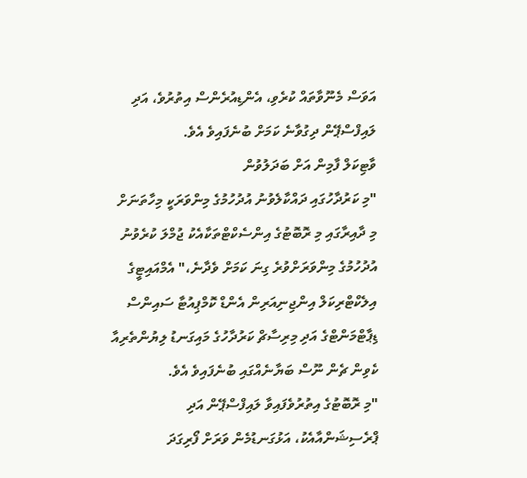އަވަސް މެނޫވާތައް ކުރެވި، އެންޑިއުރެންސް އިތުރުވެ، އަދި ލައިފްސްޕޭން ދިގުވާނެ ކަމަށް ބުނެފައިވެ އެވެ.
ވާޓިކަލް ފާމިން އަށް ބަދަލުވުން
"މި ކަރުދާހުގައި ދައްކާލެވުނު އުދުހުމުގެ މިންވަރަކީ މިހާތަނަށް މި ދާއިރާގައި މި ރޮބޮޓުގެ އިންސެކްޓްތަކާއެކު ޖުމްލަ ކުރެވުނު އުދުހުމުގެ މިންވަރަށްވުރެ ގިނަ ކަމަށް ވެދާނެ،" އެމްއައިޓީގެ އިލެކްޓްރިކަލް އިންޖިނިއަރިން އެންޑް ކޮމްޕިއުޓާ ސައިންސް ޑިޕާޓްމަންޓްގެ އަދި މިރިސާޗް ކަރުދާހުގެ މައިގަނޑު ލިޔުންތެރިއާ ކެވިން ޗެން ނޫސް ބަޔާނެއްގައި ބުނެފައިވެ އެވެ.
"މި ރޮބޮޓުގެ އިތުރުވެފައިވާ ލައިފްސްޕޭން އަދި ޕްރެސިޝަންއާއެކު، އަޅުގަނޑުމެން ވަރަށް ފޯރިގަދަ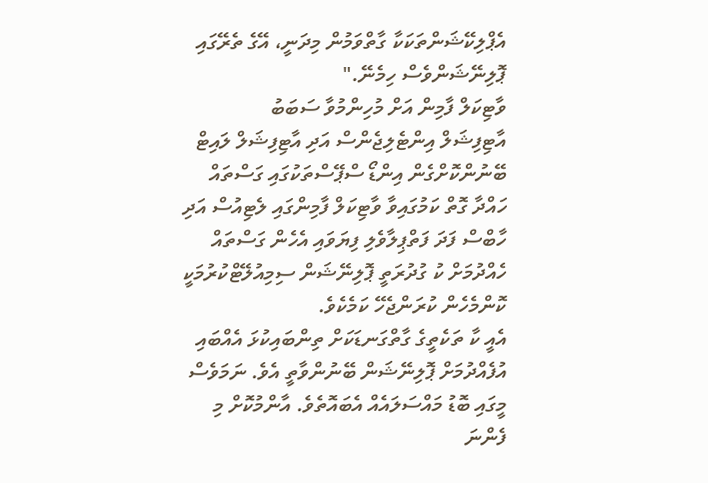އެޕްލިކޭޝަންތަކަކާ ގާތްވަމުން މިދަނީ، އޭގެ ތެރޭގައި ޕޮލިނޭޝަންވެސް ހިމެނޭ."
ވާޓިކަލް ފާމިން އަށް މުހިންމުވާ ސަބަބު
އާޓިފިޝަލް އިންޓެލިޖެންސް އަދި އާޓިފިޝަލް ލައިޓް ބޭނުންކޮށްގެން އިންޑޯ ސްޕޭސްތަކުގައި ގަސްތައް ހައްދާ ގޮތް ކަމުގައިވާ ވާޓިކަލް ފާމިންގައި ލެޓިއުސް އަދި ހާބްސް ފަދަ ފަތްޕިލާވެލި ފިޔަވައި އެހެން ގަސްތައް ހެއްދުމަށް ކު ގުދުރަތީ ޕޮލިނޭޝަން ސިމިއުލޭޓްކުރުމަކީ ކޮންމެހެން ކުރަންޖެހޭ ކަމެކެވެ.
އެއީ ކާ ތަކެތީގެ ގާތްގަނޑަކަށް ތިންބައިކުޅަ އެއްބައި އުފެއްދުމަށް ޕޮލިނޭޝަން ބޭނުންވާތީ އެވެ. ނަމަވެސް މީގައި ބޮޑު މައްސަލައެއް އެބައޮތެވެ. އާންމުކޮށް މި ފެންނަ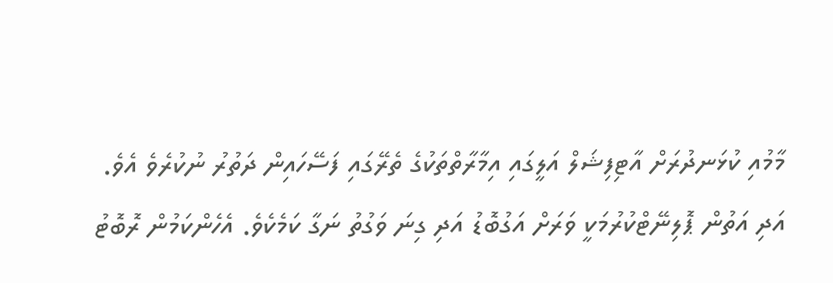މާމުއި ކުޅަނދުރަށް އާޓިފިޝަލް އަލީގައި އިމާރާތްތަކުގެ ތެރޭގައި ފަސޭހައިން ދަތުރު ނުކުރެވެ އެވެ. އަދި އަތުން ޕޮލިނޭޓްކުރުމަކީ ވަރަށް އަގުބޮޑު އަދި ގިނަ ވަގުތު ނަގާ ކަމެކެވެ. އެހެންކަމުން ރޮބޮޓު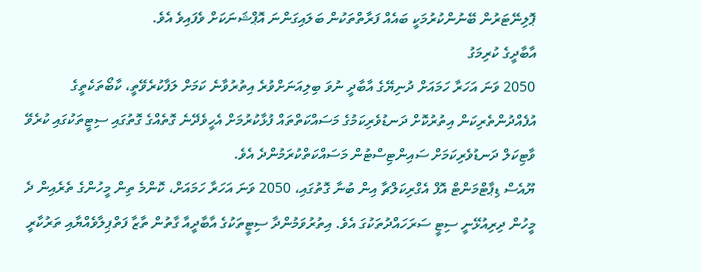ޕޮލިނޭޓަރުން ބޭނުންކުރުމަކީ ބައެއް ފަރާތްތަކުން ބަލައިގަންނަ އޮޕްޝަނަކަށް ވެފައިވެ އެވެ.
އާބާދީގެ ކުރިމަގު
2050 ވަނަ އަހަރާ ހަމައަށް ދުނިޔޭގެ އާބާދީ ނުވަ ބިލިއަނަށްވުރެ އިތުރުވާނެ ކަމަށް ލަފާކުރެވޭތީ، ކާބޯތަކެތީގެ އުފެއްދުންތެރިކަން އިތުރުކޮށް ދަނޑުވެރިކަމުގެ މަސައްކަތްތައް ފުޅާކުރުމަށް އެހީވެދޭނެ ގޮތެއްގެ ގޮތުގައި ސިޓީތަކުގައި ކުރެވޭ ވާޓިކަލް ދަނޑުވެރިކަމަށް ސައިންޓިސްޓުން މަސައްކަތްކުރަމުންދެ އެވެ.
ޔޫއެސް ޑިޕާޓްމަންޓް އޮފް އެގްރިކަލްޗާ އިން ބުނާ ގޮތުގައި، 2050 ވަނަ އަހަރާ ހަމައަށް، ކޮންމެ ތިން މީހުންގެ ތެރެއިން ދެ މީހުން ދިރިއުޅޭނީ ސިޓީ ސަރަހައްދުތަކުގަ އެވެ. އިތުރުވަމުންދާ ސިޓީތަކުގެ އާބާދީއާ ގާތުން ތާޒާ ފަތްޕިލާވެއްޔާއި ތަރުކާރީ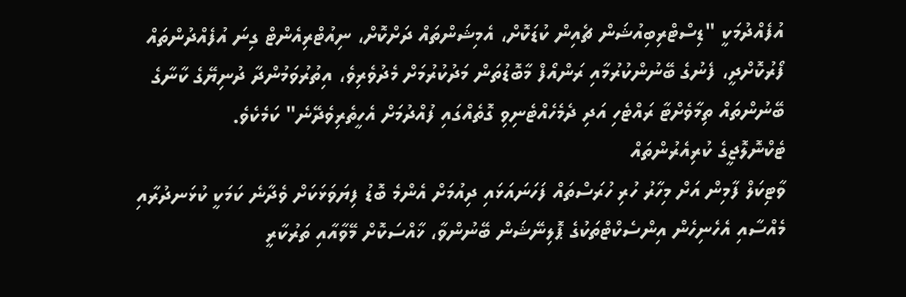އުފެއްދުމަކީ "ޑިސްޓްރިބިއުޝަން ޗެއިން ކުޑަކޮށް، އެމިޝަންތައް ދަށްކޮށް، ނިއުޓްރިއެންޓް ގިނަ އުފެއްދުންތައް ފޯރުކޮށްދީ، ފެނުގެ ބޭނުންކުރުމާއި ރަންއޯފް މާބޮޑުތަން މަދުކުރުމަށް މެދުވެރިވެ، އިތުރުވަމުންދާ ދުނިޔޭގެ ކާނާގެ ބޭނުންތައް ތިމާވެށްޓާ ރައްޓެހި އަދި ދެމެހެއްޓެނިވި ގޮތެއްގައި ފުއްދުމަށް އެހީތެރިވެދޭނެ" ކަމެކެވެ.
ޓެކްނޮލޮޖީގެ ކުރިއެރުންތައް
ވާޓިކަލް ފާމިން އަށް މިހާރު ހުރި ހުރަސްތައް ފަހަނައަޅައި ދިއުމަށް އެންމެ ބޮޑު ފިޔަވަޅަކަށް ވެދާނެ ކަމަކީ ކުޅަނދުރާއި މެއްސާއި އެހެނިހެން އިންސެކްޓްތަކުގެ ޕޮލިނޭޝަން ބޭނުންވާ، ޚާއްސަކޮށް މޭވާއާއި ތަރުކާރީ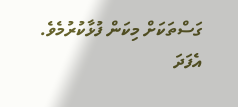ގަސްތަކަށް މިކަން ފުޅާކުރުމެވެ.
އެފަދަ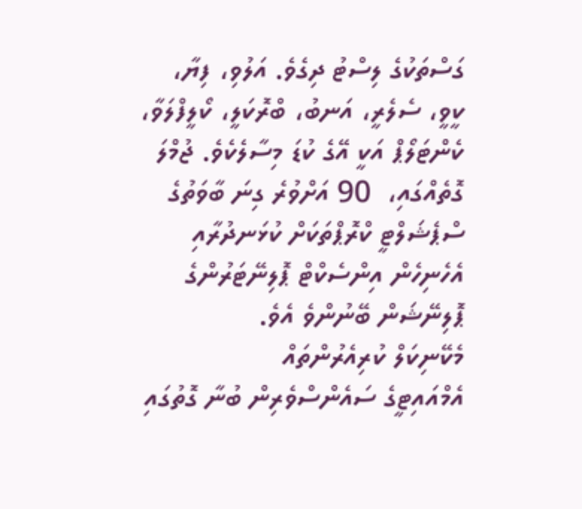ގަސްތަކުގެ ލިސްޓު ދިގެވެ. އަލުވި، ފިޔާ، ކީވީ، ސެލެރީ، އަނބު، ބްރޮކަލީ، ކޯލީފްލަވާ، ކެންޓަލޯޕް އަކީ އޭގެ ކުޑަ މިސާލެކެވެ. ޖުމްލަ ގޮތެއްގައި،  90 އަށްވުރެ ގިނަ ބާވަތުގެ ސްޕެޝަލްޓީ ކްރޮޕްތަކަށް ކުޅަނދުރާއި އެހެނިހެން އިންސެކްޓް ޕޮލިނޭޓަރުންގެ ޕޮލިނޭޝަން ބޭނުންވެ އެވެ.
މެކޭނިކަލް ކުރިއެރުންތައް
އެމްއައިޓީގެ ސައެންސްވެރިން ބުނާ ގޮތުގައި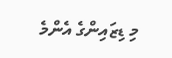މި ޑިޒައިންގެ އެންމެ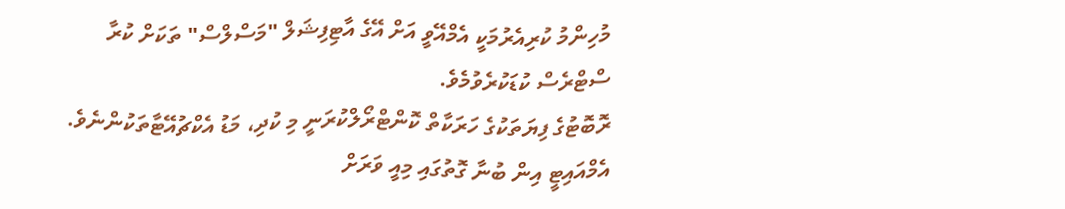މުހިންމު ކުރިއެރުމަކީ އެމްއޭވީ އަށް އޭގެ އާޓިފިޝަލް "މަސްލްސް" ތަކަށް ކުރާ ސްޓްރެސް ކުޑަކުރެވުމެވެ.
ރޮބޮޓުގެ ފިޔަތަކުގެ ހަރަކާތް ކޮންޓްރޯލްކުރަނީ މި ކުދި، މަޑު އެކްޗުއޭޓާތަކުންނެވެ. އެމްއައިޓީ އިން ބުނާ ގޮތުގައި މިއީ ވަރަށް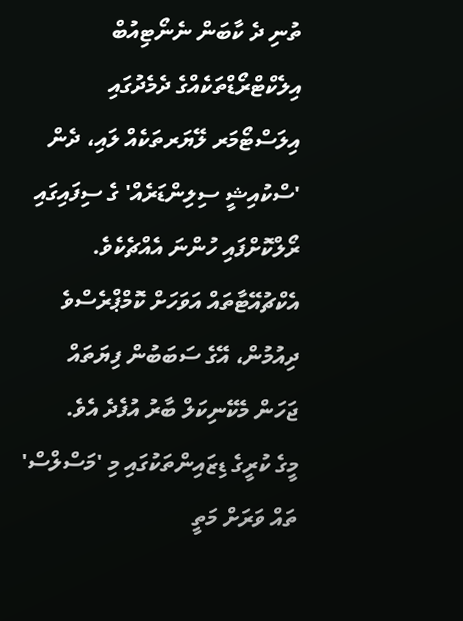ތުނި ދެ ކާބަން ނެނޯޓިއުބް އިލެކްޓްރޯޑްތަކެއްގެ ދެމެދުގައި އިލަސްޓޯމަރ ލޭޔަރތަކެއް ލައި، ދެން 'ސްކުއިޝީ ސިލިންޑަރެއް' ގެ ސިފައިގައި ރޯލްކޮށްފައި ހުންނަ އެއްޗެކެވެ.
އެކްޗުއޭޓާތައް އަވަހަށް ކޮމްޕްރެސްވެ ދިއުމުން، އޭގެ ސަބަބުން ފިޔަތައް ޖަހަން މެކޭނިކަލް ބާރު އުފެދެ އެވެ.
މީގެ ކުރީގެ ޑިޒައިންތަކުގައި މި 'މަސްލްސް' ތައް ވަރަށް މަތީ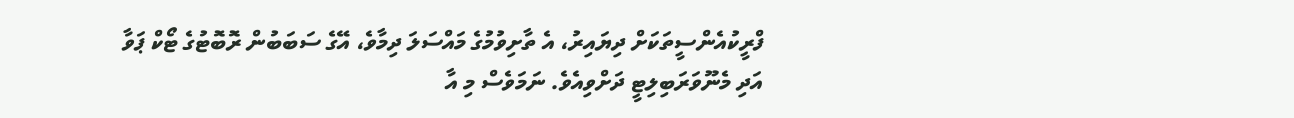ފްރީކުއެންސީތަކަށް ދިޔައިރު، އެ ތާށިވުމުގެ މައްސަލަ ދިމާވެ، އޭގެ ސަބަބުން ރޮބޮޓުގެ ޓޯކް ޕަވާ އަދި މެނޫވަރަބިލިޓީ ދަށްވިއެވެ. ނަމަވެސް މި އާ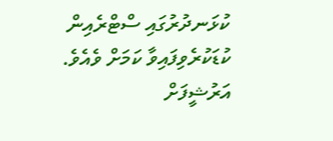ކުޅަނދުރުގައި ސްޓްރެއިން ކުޑަކުރެވިފައިވާ ކަމަށް ވެއެވެ.
އަރުޝީފަށް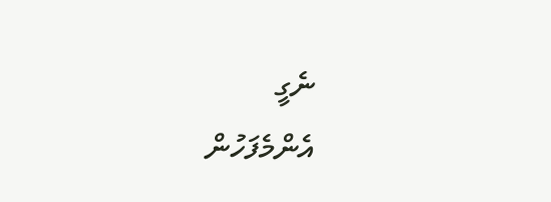ނެގީ
އެންމެފަހުން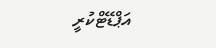އަޕްޑޭޓްކުރީ